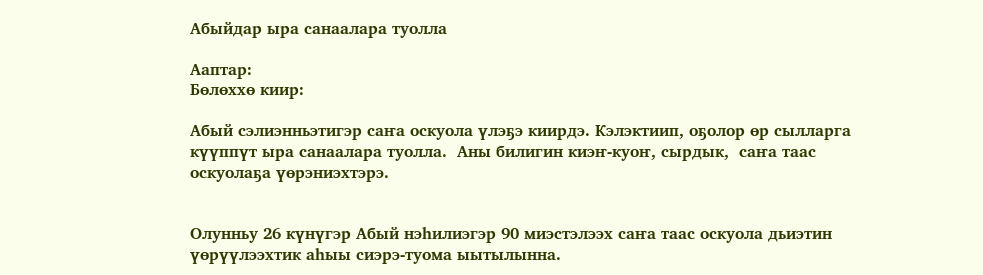Абыйдар ыра санаалара туолла

Ааптар:
Бөлөххө киир:

Абый сэлиэнньэтигэр саҥа оскуола үлэҕэ киирдэ. Кэлэктиип, оҕолор өр сылларга күүппүт ыра санаалара туолла.  Аны билигин киэҥ-куоҥ, сырдык,  саҥа таас оскуолаҕа үөрэниэхтэрэ.


Олунньу 26 күнүгэр Абый нэһилиэгэр 90 миэстэлээх саҥа таас оскуола дьиэтин үөрүүлээхтик аһыы сиэрэ-туома ыытылынна.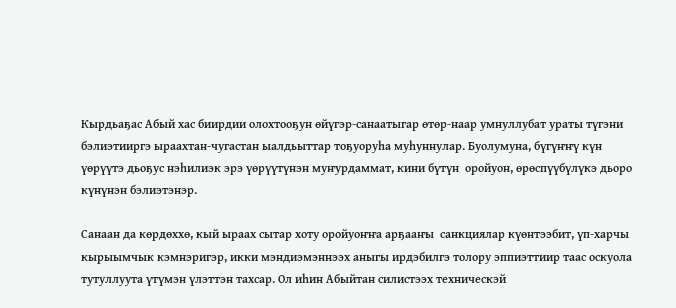Кырдьаҕас Абый хас биирдии олохтооҕун өйүгэр-санаатыгар өтөр-наар умнуллубат ураты түгэни бэлиэтииргэ ыраахтан-чугастан ыалдьыттар тоҕуоруһа муһуннулар. Буолумуна, бүгүҥҥү күн үөрүүтэ дьоҕус нэһилиэк эрэ үөрүүтүнэн муҥурдаммат, кини бүтүн  оройуон, өрөспүүбүлүкэ дьоро күнүнэн бэлиэтэнэр.

Санаан да көрдөххө, кый ыраах сытар хоту оройуоҥҥа арҕааҥы  санкциялар күөнтээбит, үп-харчы кырыымчык кэмнэригэр, икки мэндиэмэннээх аныгы ирдэбилгэ толору эппиэттиир таас оскуола тутуллуута үтүмэн үлэттэн тахсар. Ол иһин Абыйтан силистээх техническэй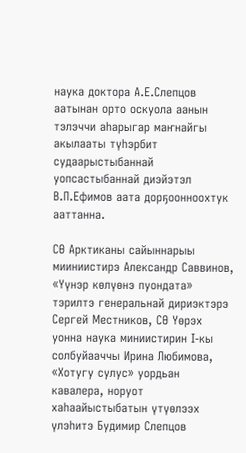наука доктора А.Е.Слепцов аатынан орто оскуола аанын тэлэччи аһарыгар маҥнайгы акылааты түһэрбит судаарыстыбаннай уопсастыбаннай диэйэтэл В.П.Ефимов аата дорҕоонноохтук ааттанна.

СӨ Арктиканы сайыннарыы мииниистирэ Александр Саввинов, «Үүнэр көлүөнэ пуондата» тэрилтэ генеральнай дириэктэрэ Сергей Местников, СӨ Үөрэх уонна наука миниистирин I-кы солбуйааччы Ирина Любимова, «Хотугу сулус» уордьан кавалера, норуот хаһаайыстыбатын үтүөлээх үлэһитэ Будимир Слепцов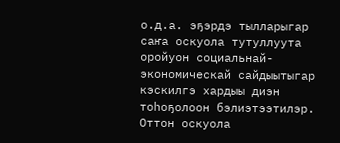о.д.а. эҕэрдэ тылларыгар саҥа оскуола тутуллуута оройуон социальнай-экономическай сайдыытыгар кэскилгэ хардыы диэн тоһоҕолоон бэлиэтээтилэр. Оттон оскуола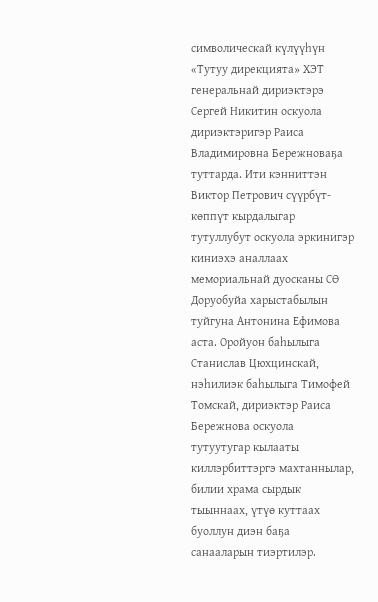символическай күлүүһүн «Тутуу дирекцията» ХЭТ генеральнай дириэктэрэ Сергей Никитин оскуола дириэктэригэр Раиса Владимировна Бережноваҕа туттарда. Ити кэнниттэн Виктор Петрович сүүрбүт-көппүт кырдалыгар тутуллубут оскуола эркинигэр киниэхэ аналлаах мемориальнай дуосканы СӨ Доруобуйа харыстабылын туйгуна Антонина Ефимова аста. Оройуон баһылыга Станислав Цюхцинскай, нэһилиэк баһылыга Тимофей Томскай, дириэктэр Раиса Бережнова оскуола тутуутугар кылааты киллэрбиттэргэ махтаннылар, билии храма сырдык тыыннаах, үтүө куттаах буоллун диэн баҕа санааларын тиэртилэр.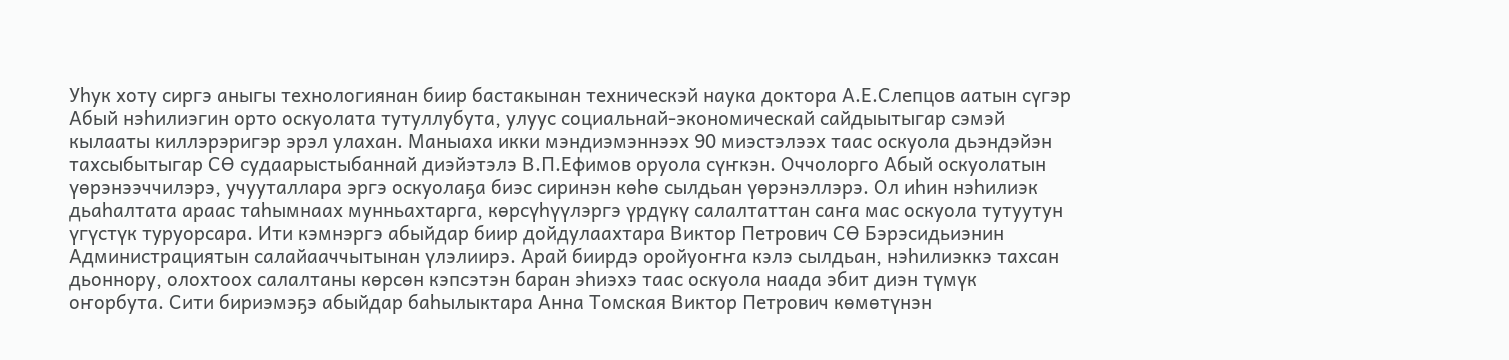Уһук хоту сиргэ аныгы технологиянан биир бастакынан техническэй наука доктора А.Е.Слепцов аатын сүгэр Абый нэһилиэгин орто оскуолата тутуллубута, улуус социальнай-экономическай сайдыытыгар сэмэй кылааты киллэрэригэр эрэл улахан. Маныаха икки мэндиэмэннээх 90 миэстэлээх таас оскуола дьэндэйэн тахсыбытыгар СӨ судаарыстыбаннай диэйэтэлэ В.П.Ефимов оруола сүҥкэн. Оччолорго Абый оскуолатын үөрэнээччилэрэ, учууталлара эргэ оскуолаҕа биэс сиринэн көһө сылдьан үөрэнэллэрэ. Ол иһин нэһилиэк дьаһалтата араас таһымнаах мунньахтарга, көрсүһүүлэргэ үрдүкү салалтаттан саҥа мас оскуола тутуутун үгүстүк туруорсара. Ити кэмнэргэ абыйдар биир дойдулаахтара Виктор Петрович СӨ Бэрэсидьиэнин Администрациятын салайааччытынан үлэлиирэ. Арай биирдэ оройуоҥҥа кэлэ сылдьан, нэһилиэккэ тахсан дьоннору, олохтоох салалтаны көрсөн кэпсэтэн баран эһиэхэ таас оскуола наада эбит диэн түмүк оҥорбута. Сити бириэмэҕэ абыйдар баһылыктара Анна Томская Виктор Петрович көмөтүнэн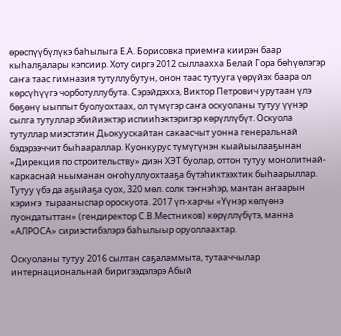өрөспүүбүлүкэ баһылыга Е.А. Борисовка приемҥа киирэн баар кыһалҕалары кэпсиир. Хоту сиргэ 2012 сыллаахха Белай Гора бөһүөлэгэр саҥа таас гимназия тутуллубутун, онон таас тутууга үөрүйэх баара ол көрсүһүүгэ чорботуллубута. Сэрэйдэххэ, Виктор Петрович урутаан үлэ бөҕөнү ыыппыт буолуохтаах, ол түмүгэр саҥа оскуоланы тутуу үүнэр сылга тутуллар эбийиэктэр испииһэктэригэр көрүллүбүт. Оскуола тутуллар миэстэтин Дьокуускайтан сакаасчыт уонна генеральнай бэдэрээччит быһаараллар. Куонкурус түмүгүнэн кыайыылааҕынан «Дирекция по строительству» диэн ХЭТ буолар, оттон тутуу монолитнай-каркаснай ньыманан оҥоһуллуохтааҕа бүтэһиктээхтик быһаарыллар. Тутуу үбэ да аҕыйаҕа суох, 320 мөл. солк тэҥнэһэр, мантан аҥаарын кэриҥэ  тырааныспар ороскуота. 2017 үп-харчы «Үүнэр көлүөнэ пуондатыттан» (гендиректор С.В.Местников) көрүллүбүтэ, манна «АЛРОСА» сириэстибэлэрэ баһылыыр оруоллаахтар.

Оскуоланы тутуу 2016 сылтан саҕаламмыта, тутааччылар интернациональнай биригээдэлэрэ Абый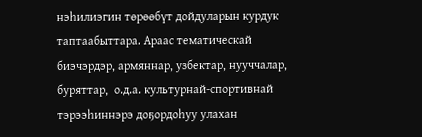нэһилиэгин төрөөбүт дойдуларын курдук таптаабыттара. Араас тематическай биэчэрдэр, армяннар, узбектар, нууччалар, буряттар,  о.д.а. культурнай-спортивнай тэрээһиннэрэ доҕордоһуу улахан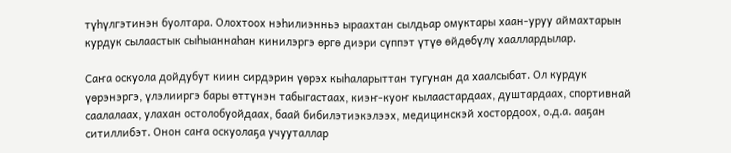түһүлгэтинэн буолтара. Олохтоох нэһилиэнньэ ыраахтан сылдьар омуктары хаан-уруу аймахтарын курдук сылаастык сыһыаннаһан кинилэргэ өргө диэри сүппэт үтүө өйдөбүлү хааллардылар.

Саҥа оскуола дойдубут киин сирдэрин үөрэх кыһаларыттан тугунан да хаалсыбат. Ол курдук үөрэнэргэ, үлэлииргэ бары өттүнэн табыгастаах, киэҥ-куоҥ кылаастардаах, душтардаах, спортивнай саалалаах, улахан остолобуойдаах, баай бибилэтиэкэлээх, медицинскэй хостордоох, о.д.а. ааҕан ситиллибэт. Онон саҥа оскуолаҕа учууталлар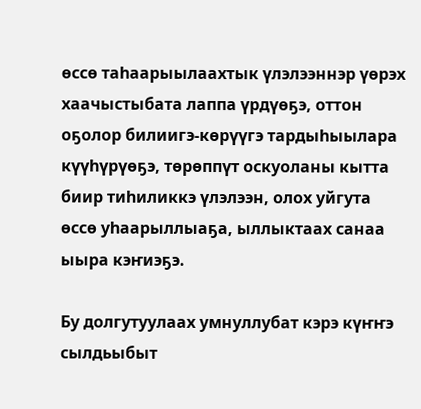өссө таһаарыылаахтык үлэлээннэр үөрэх хаачыстыбата лаппа үрдүөҕэ, оттон оҕолор билиигэ-көрүүгэ тардыһыылара күүһүрүөҕэ, төрөппүт оскуоланы кытта биир тиһиликкэ үлэлээн, олох уйгута өссө уһаарыллыаҕа, ыллыктаах санаа ыыра кэҥиэҕэ.

Бу долгутуулаах умнуллубат кэрэ күҥҥэ сылдьыбыт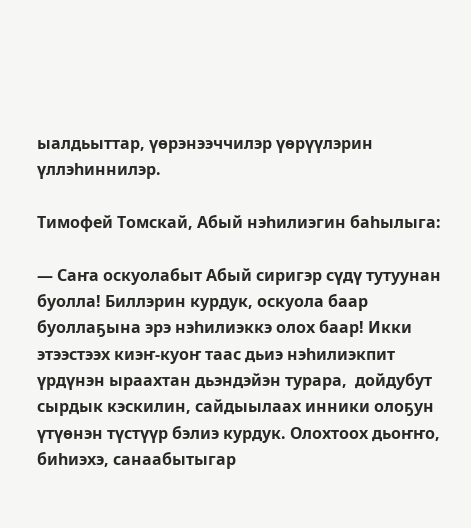ыалдьыттар, үөрэнээччилэр үөрүүлэрин үллэһиннилэр.

Тимофей Томскай, Абый нэһилиэгин баһылыга:

— Саҥа оскуолабыт Абый сиригэр сүдү тутуунан буолла! Биллэрин курдук, оскуола баар буоллаҕына эрэ нэһилиэккэ олох баар! Икки этээстээх киэҥ-куоҥ таас дьиэ нэһилиэкпит үрдүнэн ыраахтан дьэндэйэн турара,  дойдубут сырдык кэскилин, сайдыылаах инники олоҕун үтүөнэн түстүүр бэлиэ курдук. Олохтоох дьоҥҥо, биһиэхэ, санаабытыгар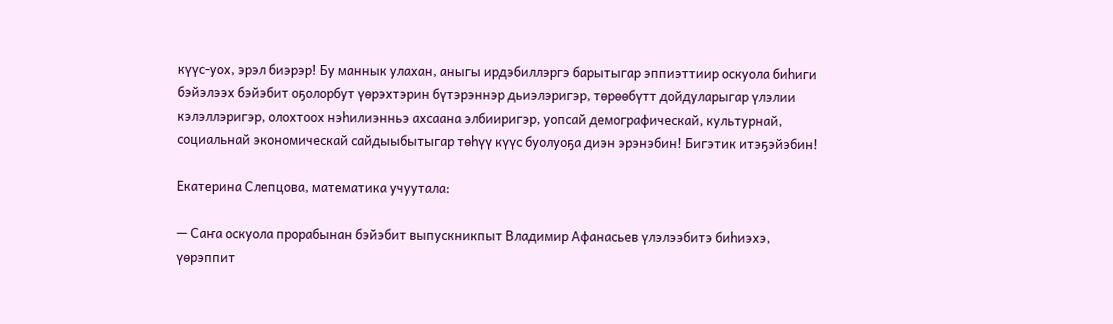күүс-уох, эрэл биэрэр! Бу маннык улахан, аныгы ирдэбиллэргэ барытыгар эппиэттиир оскуола биһиги бэйэлээх бэйэбит оҕолорбут үөрэхтэрин бүтэрэннэр дьиэлэригэр, төрөөбүтт дойдуларыгар үлэлии кэлэллэригэр, олохтоох нэһилиэнньэ ахсаана элбииригэр, уопсай демографическай, культурнай, социальнай экономическай сайдыыбытыгар төһүү күүс буолуоҕа диэн эрэнэбин! Бигэтик итэҕэйэбин!

Екатерина Слепцова, математика учуутала:

— Саҥа оскуола прорабынан бэйэбит выпускникпыт Владимир Афанасьев үлэлээбитэ биһиэхэ, үөрэппит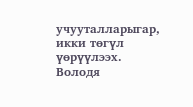учууталларыгар, икки төгүл үөрүүлээх. Володя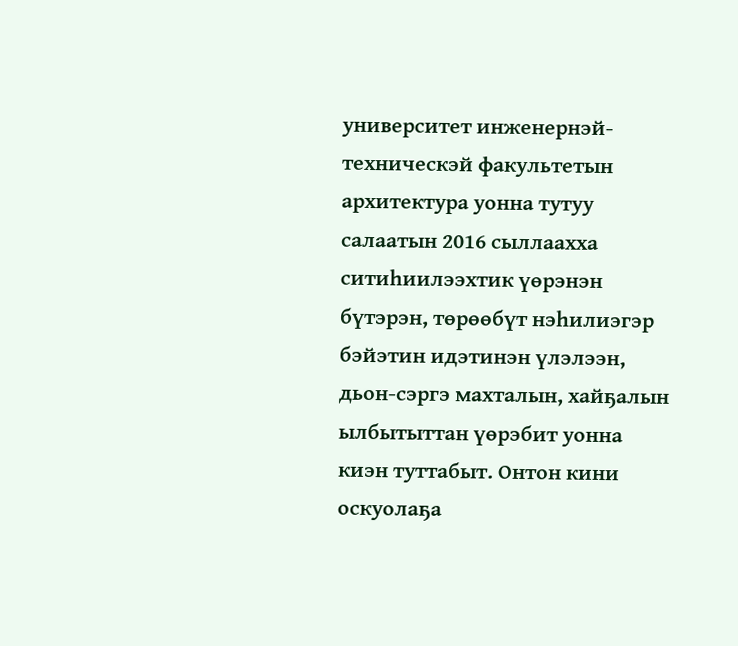университет инженернэй-техническэй факультетын архитектура уонна тутуу салаатын 2016 сыллаахха ситиһиилээхтик үөрэнэн бүтэрэн, төрөөбүт нэһилиэгэр бэйэтин идэтинэн үлэлээн, дьон-сэргэ махталын, хайҕалын ылбытыттан үөрэбит уонна киэн туттабыт. Онтон кини оскуолаҕа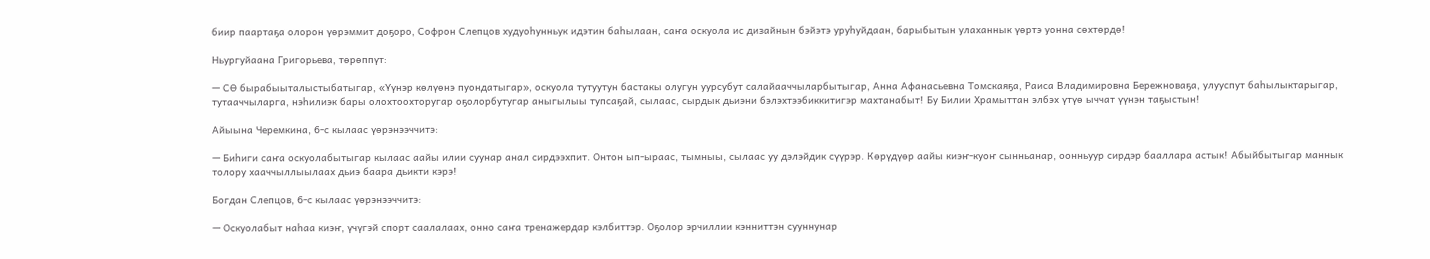биир паартаҕа олорон үөрэммит доҕоро, Софрон Слепцов худуоһунньук идэтин баһылаан, саҥа оскуола ис дизайнын бэйэтэ уруһуйдаан, барыбытын улаханнык үөртэ уонна сөхтөрдө!

Ньургуйаана Григорьева, төрөппүт:

— СӨ бырабыыталыстыбатыгар, «Үүнэр көлүөнэ пуондатыгар», оскуола тутуутун бастакы олугун уурсубут салайааччыларбытыгар, Анна Афанасьевна Томскаяҕа, Раиса Владимировна Бережноваҕа, улууспут баһылыктарыгар, тутааччыларга, нэһилиэк бары олохтоохторугар оҕолорбутугар аныгылыы тупсаҕай, сылаас, сырдык дьиэни бэлэхтээбиккитигэр махтанабыт! Бу Билии Храмыттан элбэх үтүө ыччат үүнэн таҕыстын!

Айыына Черемкина, 6-с кылаас үөрэнээччитэ:

— Биһиги саҥа оскуолабытыгар кылаас аайы илии суунар анал сирдээхпит. Онтон ып-ыраас, тымныы, сылаас уу дэлэйдик сүүрэр. Көрүдүөр аайы киэҥ-куоҥ сынньанар, оонньуур сирдэр бааллара астык! Абыйбытыгар маннык толору хааччыллыылаах дьиэ баара дьикти кэрэ!

Богдан Слепцов, 6-с кылаас үөрэнээччитэ:

— Оскуолабыт наһаа киэҥ, үчүгэй спорт саалалаах, онно саҥа тренажердар кэлбиттэр. Оҕолор эрчиллии кэнниттэн сууннунар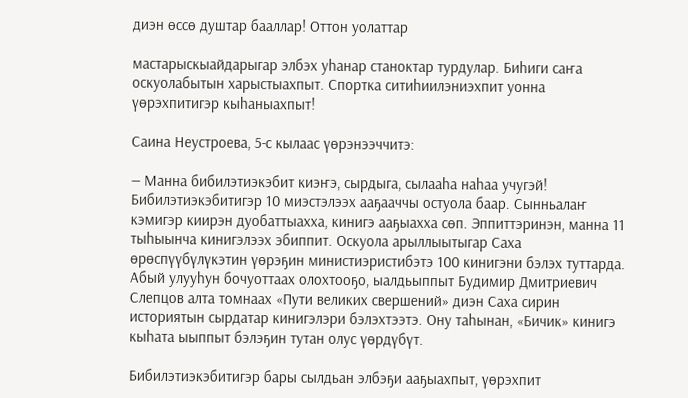диэн өссө душтар бааллар! Оттон уолаттар

мастарыскыайдарыгар элбэх уһанар станоктар турдулар. Биһиги саҥа оскуолабытын харыстыахпыт. Спортка ситиһиилэниэхпит уонна үөрэхпитигэр кыһаныахпыт!

Саина Неустроева, 5-с кылаас үөрэнээччитэ:

— Манна бибилэтиэкэбит киэҥэ, сырдыга, сылааһа наһаа учугэй! Бибилэтиэкэбитигэр 10 миэстэлээх ааҕааччы остуола баар. Сынньалаҥ кэмигэр киирэн дуобаттыахха, кинигэ ааҕыахха сөп. Эппиттэринэн, манна 11 тыһыынча кинигэлээх эбиппит. Оскуола арыллыытыгар Саха өрөспүүбүлүкэтин үөрэҕин министиэристибэтэ 100 кинигэни бэлэх туттарда. Абый улууһун бочуоттаах олохтооҕо, ыалдьыппыт Будимир Дмитриевич Слепцов алта томнаах «Пути великих свершений» диэн Саха сирин историятын сырдатар кинигэлэри бэлэхтээтэ. Ону таһынан, «Бичик» кинигэ кыһата ыыппыт бэлэҕин тутан олус үөрдүбүт.

Бибилэтиэкэбитигэр бары сылдьан элбэҕи ааҕыахпыт, үөрэхпит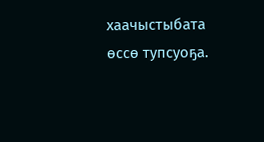хаачыстыбата өссө тупсуоҕа.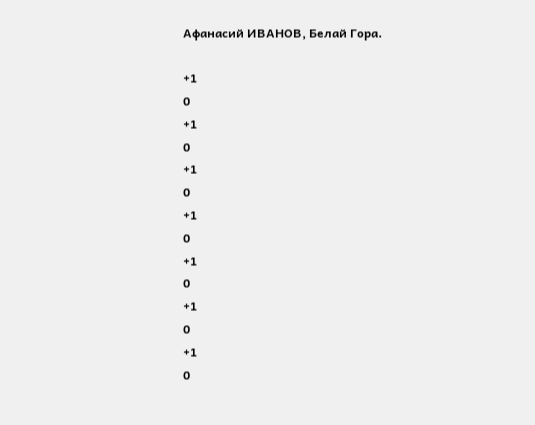Афанасий ИВАНОВ, Белай Гора.

+1
0
+1
0
+1
0
+1
0
+1
0
+1
0
+1
0